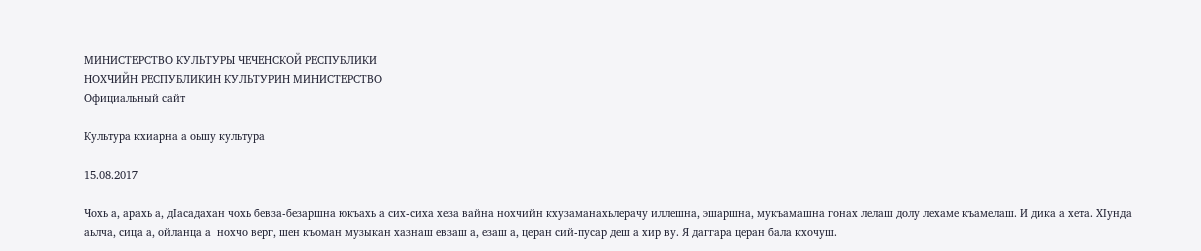МИНИСТЕРСТВО КУЛЬТУРЫ ЧЕЧЕНСКОЙ РЕСПУБЛИКИ
НОХЧИЙН РЕСПУБЛИКИН КУЛЬТУРИН МИНИСТЕРСТВО
Официальный сайт

Культура кхиарна а оьшу культура

15.08.2017

Чохь а, арахь а, дIасадахан чохь бевза-безаршна юкъахь а сих-сиха хеза вайна нохчийн кхузаманахьлерачу иллешна, эшаршна, мукъамашна гонах лелаш долу лехаме къамелаш. И дика а хета. ХIунда аьлча, сица а, ойланца а  нохчо верг, шен къоман музыкан хазнаш евзаш а, езаш а, церан сий-пусар деш а хир ву. Я даггара церан бала кхочуш.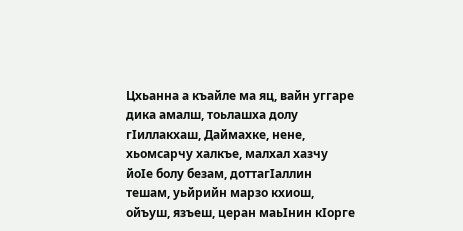Цхьанна а къайле ма яц, вайн уггаре дика амалш, тоьлашха долу гIиллакхаш, Даймахке, нене, хьомсарчу халкъе, малхал хазчу йоIе болу безам, доттагIаллин тешам, уьйрийн марзо кхиош, ойъуш, язъеш, церан маьIнин кIорге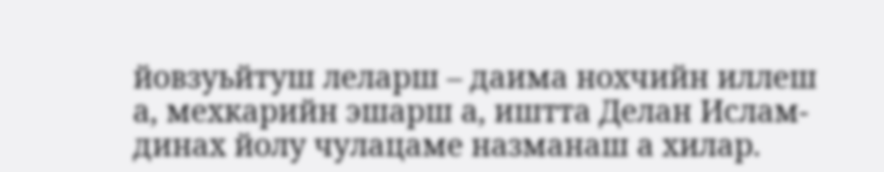йовзуьйтуш леларш – даима нохчийн иллеш а, мехкарийн эшарш а, иштта Делан Ислам-динах йолу чулацаме назманаш а хилар.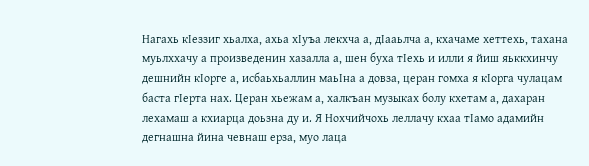Нагахь кIеззиг хьалха, ахьа хIуъа лекхча а, дIааьлча а, кхачаме хеттехь, тахана муьлххачу а произведенин хазалла а, шен буха тIехь и илли я йиш яьккхинчу дешнийн кIорге а, исбаьхьаллин маьIна а довза, церан гомха я кIорга чулацам баста гIерта нах. Церан хьежам а, халкъан музыках болу кхетам а, дахаран лехамаш а кхиарца доьзна ду и. Я Нохчийчохь леллачу кхаа тIамо адамийн дегнашна йина чевнаш ерза, муо лаца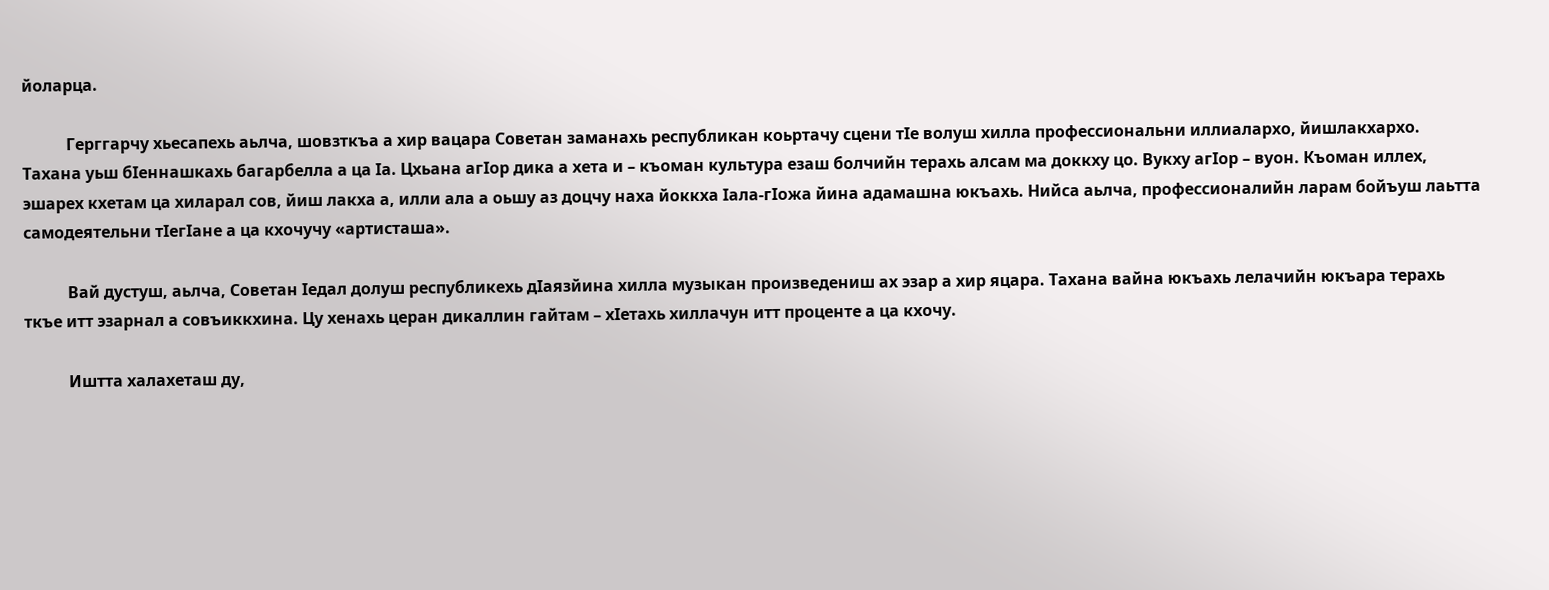йоларца.

           Герггарчу хьесапехь аьлча, шовзткъа а хир вацара Советан заманахь республикан коьртачу сцени тIе волуш хилла профессиональни иллиалархо, йишлакхархо.  Тахана уьш бIеннашкахь багарбелла а ца Iа. Цхьана агIор дика а хета и – къоман культура езаш болчийн терахь алсам ма доккху цо. Вукху агIор – вуон. Къоман иллех, эшарех кхетам ца хиларал сов, йиш лакха а, илли ала а оьшу аз доцчу наха йоккха Iала-гIожа йина адамашна юкъахь. Нийса аьлча, профессионалийн ларам бойъуш лаьтта самодеятельни тIегIане а ца кхочучу «артисташа».

           Вай дустуш, аьлча, Советан Iедал долуш республикехь дIаязйина хилла музыкан произведениш ах эзар а хир яцара. Тахана вайна юкъахь лелачийн юкъара терахь ткъе итт эзарнал а совъиккхина. Цу хенахь церан дикаллин гайтам – хIетахь хиллачун итт проценте а ца кхочу.

           Иштта халахеташ ду,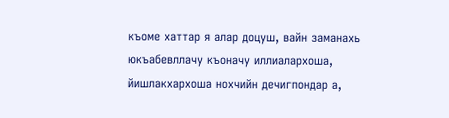къоме хаттар я алар доцуш, вайн заманахь юкъабевллачу къоначу иллиалархоша, йишлакхархоша нохчийн дечигпондар а,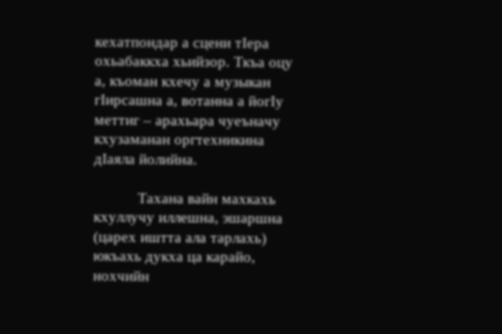кехатпондар а сцени тIера охьабаккха хьийзор. Ткъа оцу а, къоман кхечу а музыкан гIирсашна а, вотанна а йогIу меттиг – арахьара чуеъначу кхузаманан оргтехникина дIаяла йолийна.

           Тахана вайн махкахь кхуллучу иллешна, эшаршна (царех иштта ала тарлахь) юкъахь дукха ца карайо, нохчийн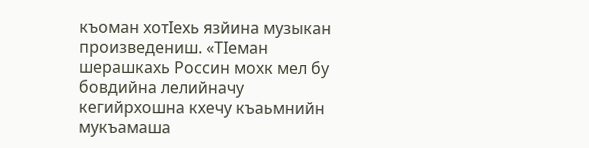къоман хотIехь язйина музыкан произведениш. «ТIеман шерашкахь Россин мохк мел бу бовдийна лелийначу кегийрхошна кхечу къаьмнийн мукъамаша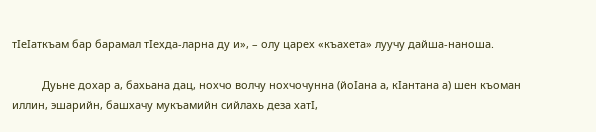тIеIаткъам бар барамал тIехда-ларна ду и», – олу царех «къахета» луучу дайша-наноша.

          Дуьне дохар а, бахьана дац, нохчо волчу нохчочунна (йоIана а, кIантана а) шен къоман иллин, эшарийн, башхачу мукъамийн сийлахь деза хатI,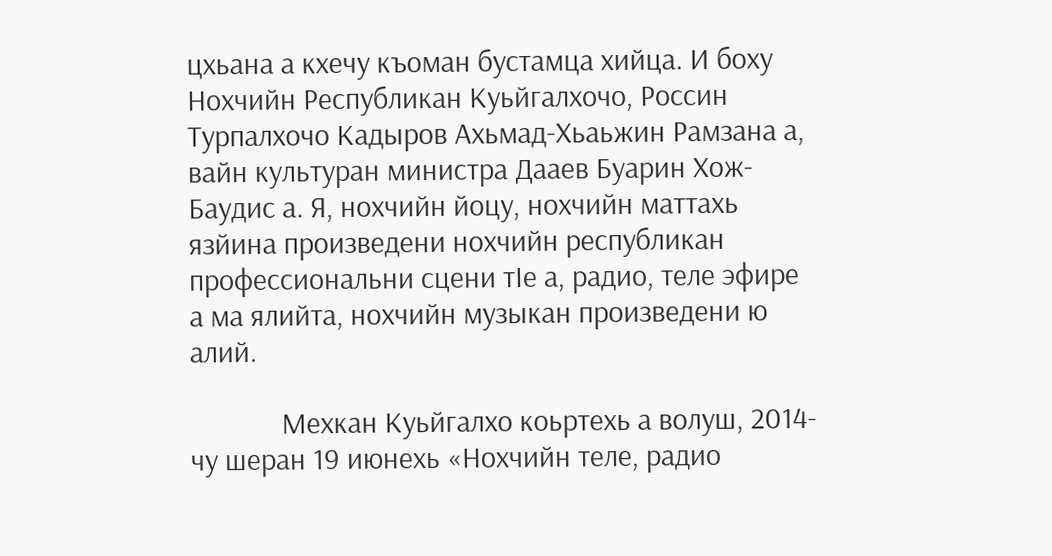цхьана а кхечу къоман бустамца хийца. И боху Нохчийн Республикан Куьйгалхочо, Россин Турпалхочо Кадыров Ахьмад-Хьаьжин Рамзана а, вайн культуран министра Дааев Буарин Хож-Баудис а. Я, нохчийн йоцу, нохчийн маттахь язйина произведени нохчийн республикан профессиональни сцени тIе а, радио, теле эфире а ма ялийта, нохчийн музыкан произведени ю алий.

             Мехкан Куьйгалхо коьртехь а волуш, 2014-чу шеран 19 июнехь «Нохчийн теле, радио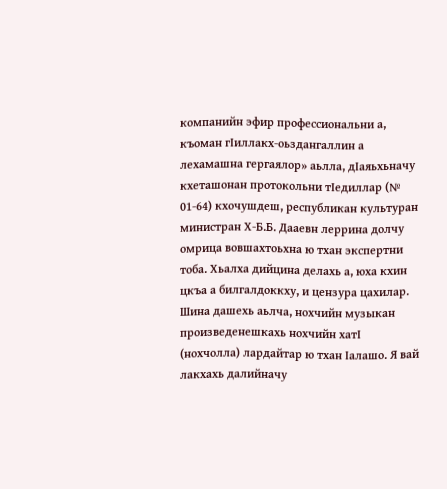компанийн эфир профессиональни а, къоман гIиллакх-оьздангаллин а лехамашна гергаялор» аьлла, дIаяьхьначу кхеташонан протокольни тIедиллар (№ 01-64) кхочушдеш, республикан культуран министран Х-Б.Б. Дааевн леррина долчу омрица вовшахтоьхна ю тхан экспертни тоба. Хьалха дийцина делахь а, юха кхин цкъа а билгалдоккху, и цензура цахилар. Шина дашехь аьлча, нохчийн музыкан произведенешкахь нохчийн хатI (нохчолла) лардайтар ю тхан Iалашо. Я вай лакхахь далийначу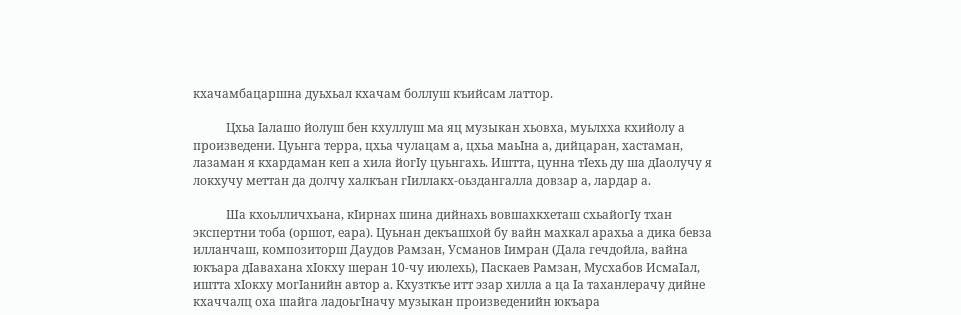кхачамбацаршна дуьхьал кхачам боллуш къийсам латтор.

           Цхьа Iалашо йолуш бен кхуллуш ма яц музыкан хьовха, муьлхха кхийолу а произведени. Цуьнга терра, цхьа чулацам а, цхьа маьIна а, дийцаран, хастаман, лазаман я кхардаман кеп а хила йогIу цуьнгахь. Иштта, цунна тIехь ду ша дIаолучу я локхучу меттан да долчу халкъан гIиллакх-оьздангалла довзар а, лардар а.

           Ша кхоьлличхьана, кIирнах шина дийнахь вовшахкхеташ схьайогIу тхан экспертни тоба (оршот, еара). Цуьнан декъашхой бу вайн махкал арахьа а дика бевза илланчаш, композиторш Даудов Рамзан, Усманов Iимран (Дала гечдойла, вайна юкъара дIавахана хIокху шеран 10-чу июлехь), Паскаев Рамзан, Мусхабов ИсмаIал, иштта хIокху могIанийн автор а. Кхузткъе итт эзар хилла а ца Iа таханлерачу дийне кхаччалц оха шайга ладоьгIначу музыкан произведенийн юкъара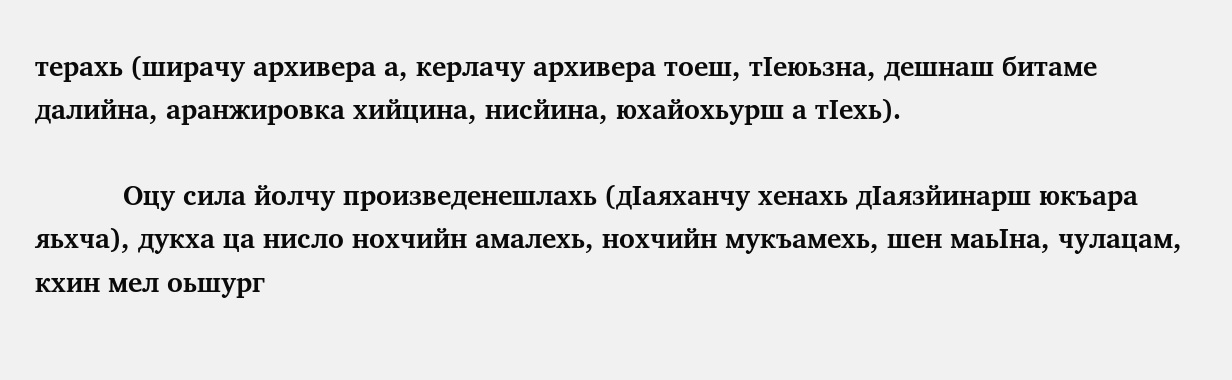терахь (ширачу архивера а, керлачу архивера тоеш, тIеюьзна, дешнаш битаме далийна, аранжировка хийцина, нисйина, юхайохьурш а тIехь).

           Оцу сила йолчу произведенешлахь (дIаяханчу хенахь дIаязйинарш юкъара яьхча), дукха ца нисло нохчийн амалехь, нохчийн мукъамехь, шен маьIна, чулацам, кхин мел оьшург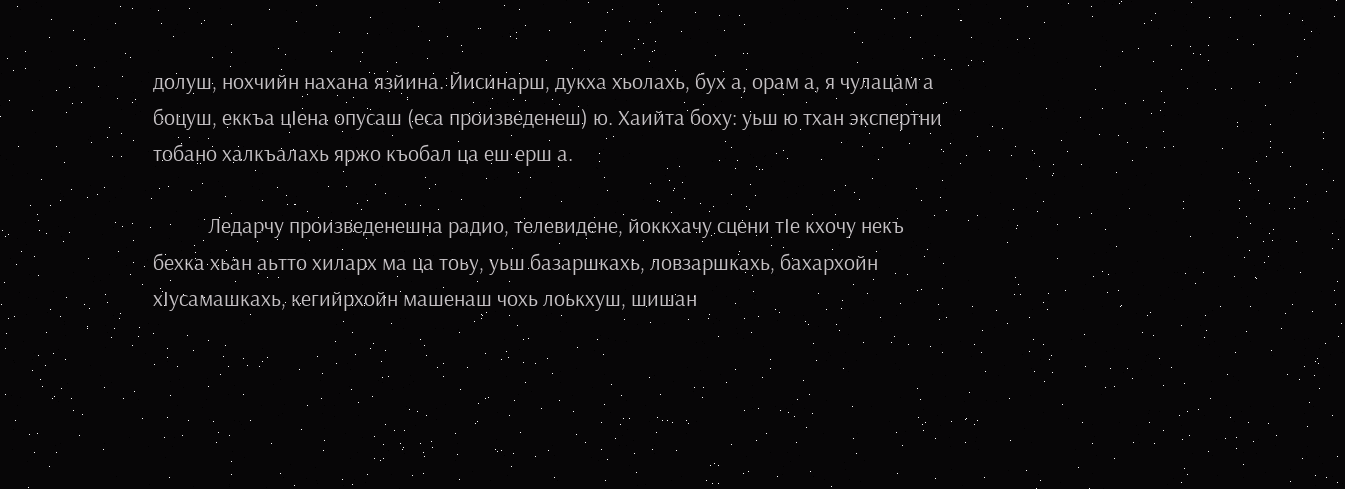долуш, нохчийн нахана язйина. Йисинарш, дукха хьолахь, бух а, орам а, я чулацам а боцуш, еккъа цIена опусаш (еса произведенеш) ю. Хаийта боху: уьш ю тхан экспертни тобано халкъалахь яржо къобал ца еш ерш а.

           Ледарчу произведенешна радио, телевидене, йоккхачу сцени тIе кхочу некъ бехка хьан аьтто хиларх ма ца тоьу, уьш базаршкахь, ловзаршкахь, бахархойн хIусамашкахь, кегийрхойн машенаш чохь лоькхуш, шишан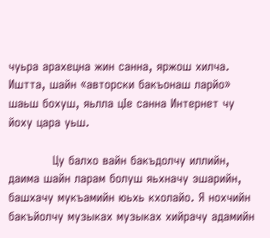чуьра арахецна жин санна, яржош хилча. Иштта, шайн «авторски бакъонаш ларйо» шаьш бохуш, яьлла цIе санна Интернет чу йоху цара уьш.

           Цу балхо вайн бакъдолчу иллийн, даима шайн ларам болуш яьхначу эшарийн, башхачу мукъамийн юьхь кхолайо. Я нохчийн бакъйолчу музыках музыках хийрачу адамийн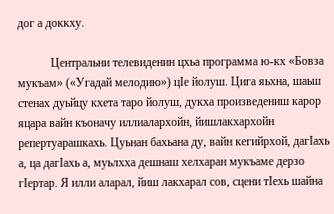дог а доккху.

           Центральни телевиденин цхьа программа ю-кх «Бовза мукъам» («Угадай мелодию») цIе йолуш. Цига яьхна, шаьш стенах дуьйцу кхета таро йолуш, дукха произведениш карор яцара вайн къоначу иллиалархойн, йишлакхархойн репертуарашкахь. Цуьнан бахьана ду, вайн кегийрхой, дагIахь а, ца дагIахь а, муьлхха дешнаш хелхаран мукъаме дерзо гIертар. Я илли аларал, йиш лакхарал сов, сцени тIехь шайна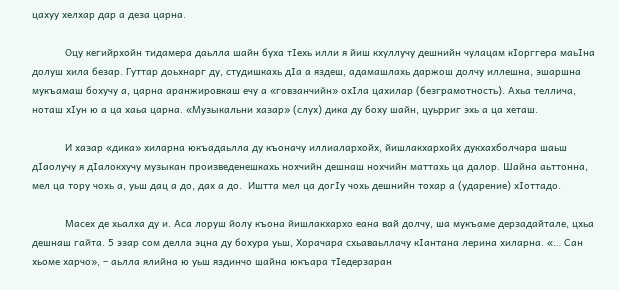цахуу хелхар дар а деза царна.

           Оцу кегийрхойн тидамера даьлла шайн буха тIехь илли я йиш кхуллучу дешнийн чулацам кIорггера маьIна долуш хила безар. Гуттар доьхнарг ду, студишкахь дIа а яздеш, адамашлахь даржош долчу иллешна, эшаршна мукъамаш бохучу а, царна аранжировкаш ечу а «говзанчийн» охIла цахилар (безграмотность). Ахьа теллича, ноташ хIун ю а ца хаьа царна. «Музыкальни хазар» (слух) дика ду боху шайн, цуьрриг эхь а ца хеташ.

           И хазар «дика» хиларна юкъадаьлла ду къоначу иллиалархойх, йишлакхархойх дукхахболчара шаьш дIаолучу я дIалокхучу музыкан произведенешкахь нохчийн дешнаш нохчийн маттахь ца далор. Шайна аьттонна, мел ца тору чохь а, уьш дац а до, дах а до.  Иштта мел ца догIу чохь дешнийн тохар а (ударение) хIоттадо.

           Масех де хьалха ду и. Аса лоруш йолу къона йишлакхархо еана вай долчу, ша мукъаме дерзадайтале, цхьа дешнаш гайта. 5 эзар сом делла эцна ду бохура уьш, Хорачара схьаваьллачу кIантана лерина хиларна. «… Сан хьоме харчо», – аьлла ялийна ю уьш яздинчо шайна юкъара тIедерзаран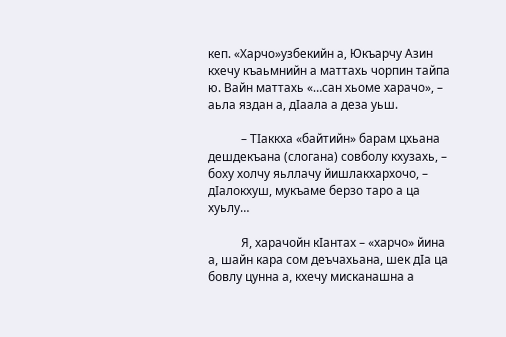кеп. «Харчо»узбекийн а, Юкъарчу Азин кхечу къаьмнийн а маттахь чорпин тайпа ю. Вайн маттахь «…сан хьоме харачо», – аьла яздан а, дIаала а деза уьш.

           – ТIаккха «байтийн» барам цхьана дешдекъана (слогана) совболу кхузахь, – боху холчу яьллачу йишлакхархочо, – дIалокхуш, мукъаме берзо таро а ца хуьлу…

           Я, харачойн кIантах – «харчо» йина а, шайн кара сом деъчахьана, шек дIа ца бовлу цунна а, кхечу мисканашна а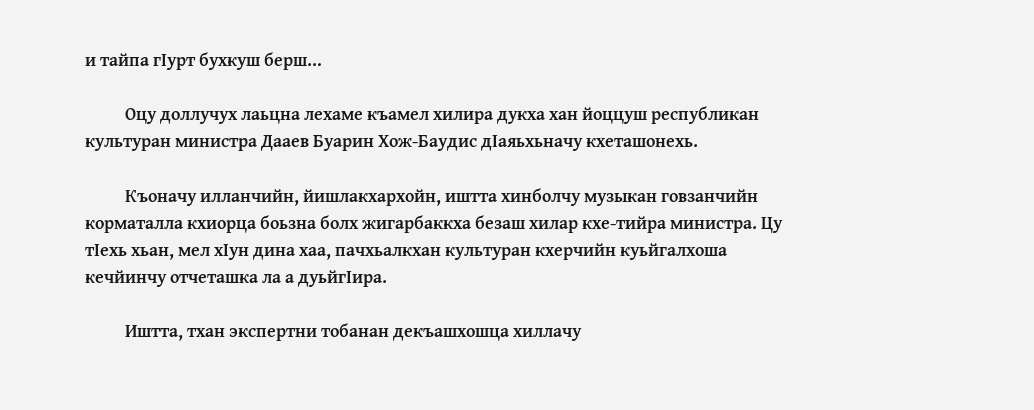и тайпа гIурт бухкуш берш…

          Оцу доллучух лаьцна лехаме къамел хилира дукха хан йоццуш республикан культуран министра Дааев Буарин Хож-Баудис дIаяьхьначу кхеташонехь.

          Къоначу илланчийн, йишлакхархойн, иштта хинболчу музыкан говзанчийн корматалла кхиорца боьзна болх жигарбаккха безаш хилар кхе-тийра министра. Цу тIехь хьан, мел хIун дина хаа, пачхьалкхан культуран кхерчийн куьйгалхоша кечйинчу отчеташка ла а дуьйгIира.

          Иштта, тхан экспертни тобанан декъашхошца хиллачу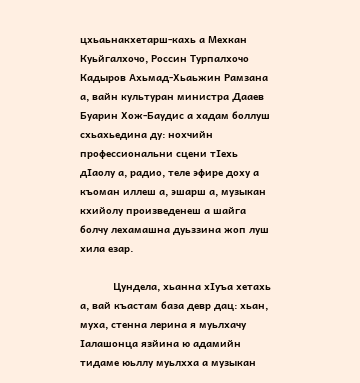цхьаьнакхетарш-кахь а Мехкан Куьйгалхочо, Россин Турпалхочо Кадыров Ахьмад-Хьаьжин Рамзана а, вайн культуран министра Дааев Буарин Хож-Баудис а хадам боллуш схьахьедина ду: нохчийн профессиональни сцени тIехь дIаолу а, радио, теле эфире доху а къоман иллеш а, эшарш а, музыкан кхийолу произведенеш а шайга болчу лехамашна дуьззина жоп луш хила езар.

           Цундела, хьанна хIуъа хетахь а, вай къастам база девр дац: хьан, муха, стенна лерина я муьлхачу Iалашонца язйина ю адамийн тидаме юьллу муьлхха а музыкан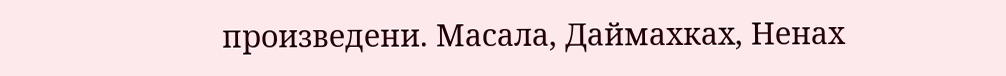произведени. Масала, Даймахках, Ненах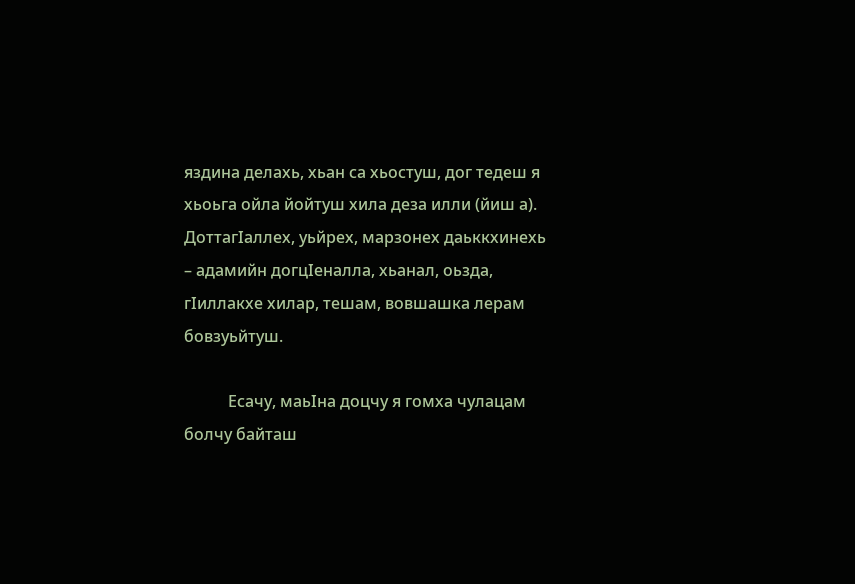яздина делахь, хьан са хьостуш, дог тедеш я хьоьга ойла йойтуш хила деза илли (йиш а). ДоттагIаллех, уьйрех, марзонех даьккхинехь – адамийн догцIеналла, хьанал, оьзда, гIиллакхе хилар, тешам, вовшашка лерам бовзуьйтуш.

           Есачу, маьIна доцчу я гомха чулацам болчу байташ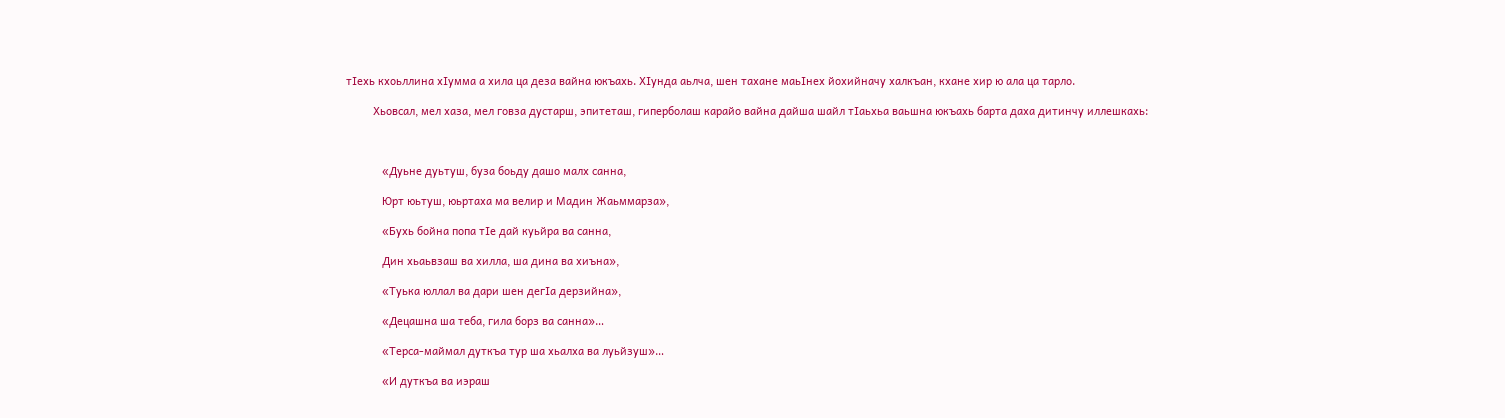тIехь кхоьллина хIумма а хила ца деза вайна юкъахь. ХIунда аьлча, шен тахане маьIнех йохийначу халкъан, кхане хир ю ала ца тарло.

         Хьовсал, мел хаза, мел говза дустарш, эпитеташ, гиперболаш карайо вайна дайша шайл тIаьхьа ваьшна юкъахь барта даха дитинчу иллешкахь:



            «Дуьне дуьтуш, буза боьду дашо малх санна,

            Юрт юьтуш, юьртаха ма велир и Мадин Жаьммарза»,

            «Бухь бойна попа тIе дай куьйра ва санна,

            Дин хьаьвзаш ва хилла, ша дина ва хиъна»,

            «Туька юллал ва дари шен дегIа дерзийна»,

            «Децашна ша теба, гила борз ва санна»…

            «Терса-маймал дуткъа тур ша хьалха ва луьйзуш»…

            «И дуткъа ва иэраш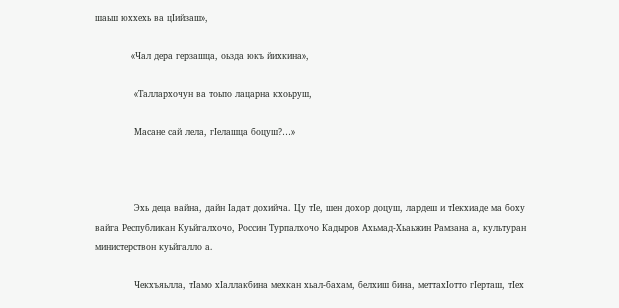шаьш юххехь ва цIийзаш»,

            «Чал дера герзашца, оьзда юкъ йихкина»,

             «Таллархочун ва тоьпо лацарна кхоьруш,

             Масане сай лела, гIелашца боцуш?…»



             Эхь деца вайна, дайн Iадат дохийча. Цу тIе, шен дохор доцуш, лардеш и тIекхиаде ма боху вайга Республикан Куьйгалхочо, Россин Турпалхочо Кадыров Ахьмад-Хьаьжин Рамзана а, культуран министерствон куьйгалло а.

             Чекхъяьлла, тIамо хIаллакбина мехкан хьал-бахам, белхиш бина, меттахIотто гIерташ, тIех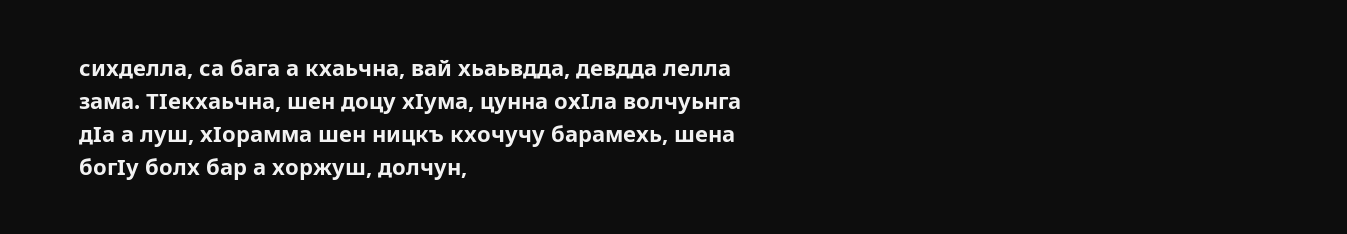сихделла, са бага а кхаьчна, вай хьаьвдда, девдда лелла зама. ТIекхаьчна, шен доцу хIума, цунна охIла волчуьнга дIа а луш, хIорамма шен ницкъ кхочучу барамехь, шена богIу болх бар а хоржуш, долчун,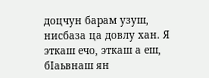доцчун барам узуш, нисбаза ца довлу хан. Я эткаш ечо, эткаш а еш, бIаьвнаш ян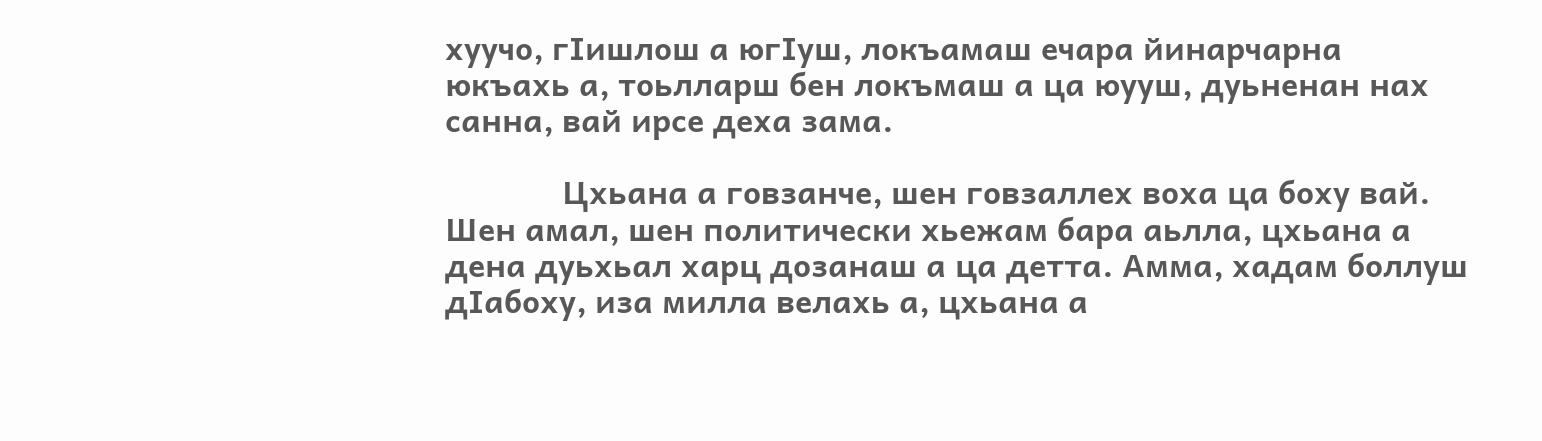хуучо, гIишлош а югIуш, локъамаш ечара йинарчарна юкъахь а, тоьлларш бен локъмаш а ца юууш, дуьненан нах санна, вай ирсе деха зама.

             Цхьана а говзанче, шен говзаллех воха ца боху вай. Шен амал, шен политически хьежам бара аьлла, цхьана а дена дуьхьал харц дозанаш а ца детта. Амма, хадам боллуш дIабоху, иза милла велахь а, цхьана а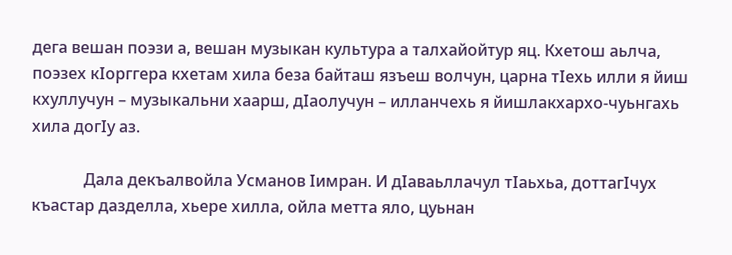дега вешан поэзи а, вешан музыкан культура а талхайойтур яц. Кхетош аьлча, поэзех кIорггера кхетам хила беза байташ язъеш волчун, царна тIехь илли я йиш кхуллучун – музыкальни хаарш, дIаолучун – илланчехь я йишлакхархо-чуьнгахь хила догIу аз.

             Дала декъалвойла Усманов Iимран. И дIаваьллачул тIаьхьа, доттагIчух къастар дазделла, хьере хилла, ойла метта яло, цуьнан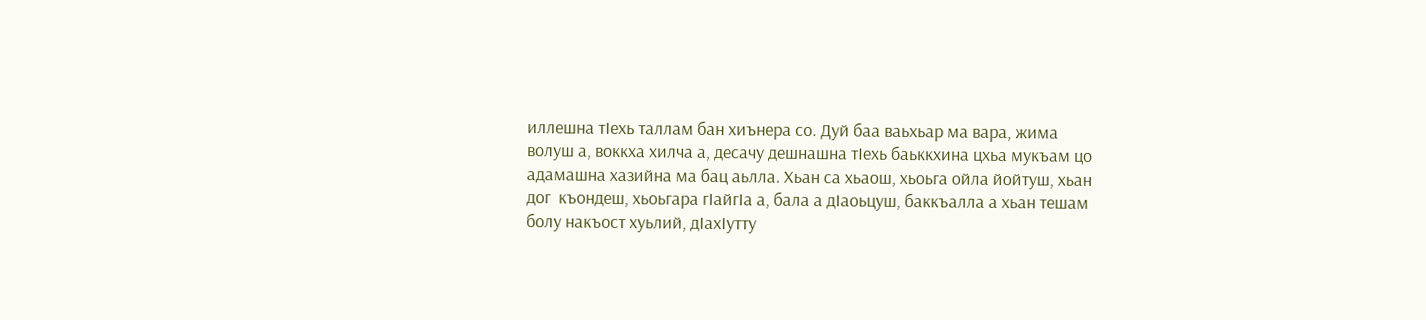иллешна тIехь таллам бан хиънера со. Дуй баа ваьхьар ма вара, жима волуш а, воккха хилча а, десачу дешнашна тIехь баьккхина цхьа мукъам цо адамашна хазийна ма бац аьлла. Хьан са хьаош, хьоьга ойла йойтуш, хьан дог  къондеш, хьоьгара гIайгIа а, бала а дIаоьцуш, баккъалла а хьан тешам болу накъост хуьлий, дIахIутту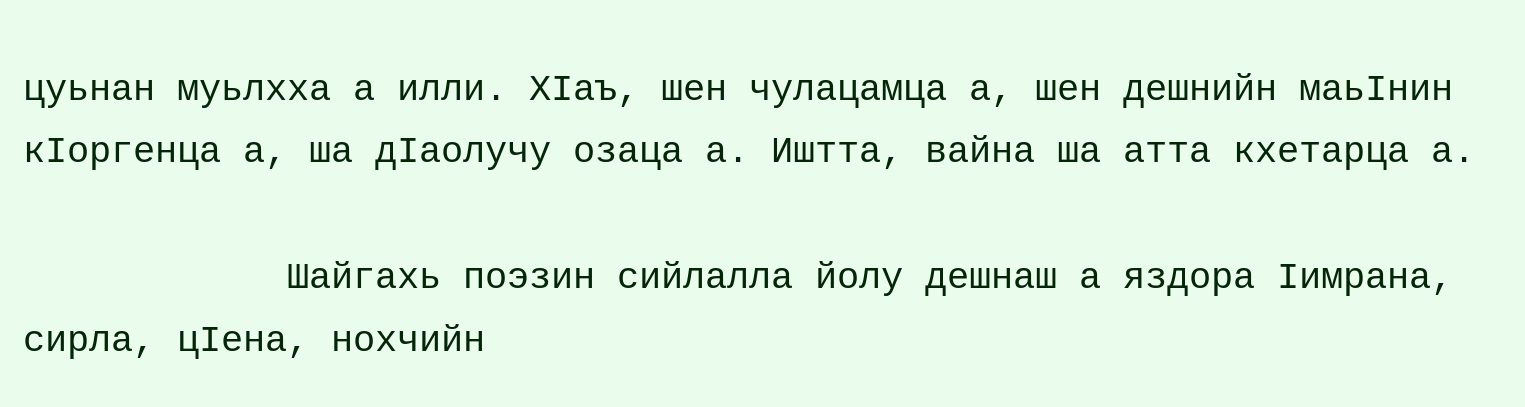цуьнан муьлхха а илли. ХIаъ, шен чулацамца а, шен дешнийн маьIнин кIоргенца а, ша дIаолучу озаца а. Иштта, вайна ша атта кхетарца а.

            Шайгахь поэзин сийлалла йолу дешнаш а яздора Iимрана, сирла, цIена, нохчийн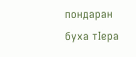пондаран буха тIера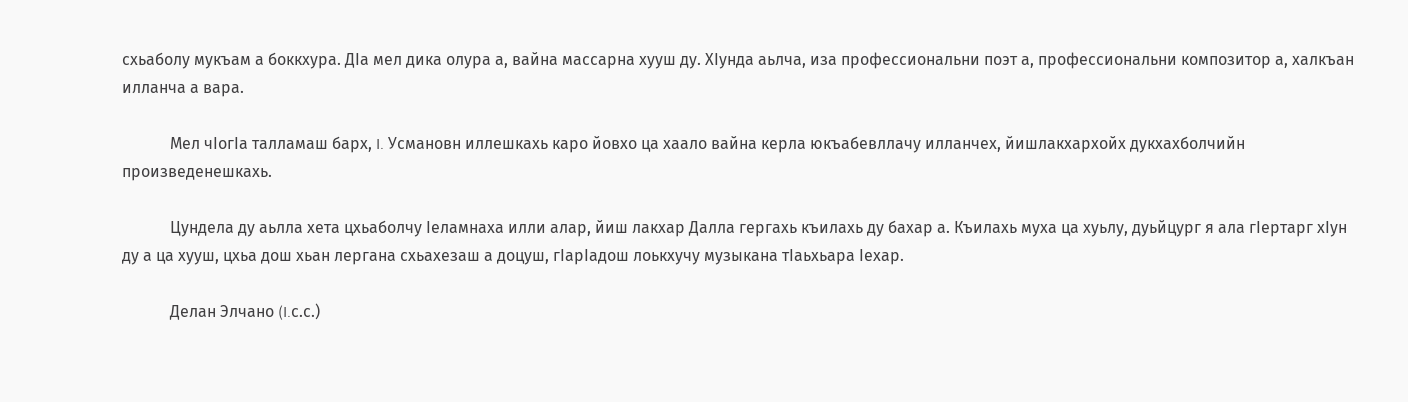схьаболу мукъам а боккхура. ДIа мел дика олура а, вайна массарна хууш ду. ХIунда аьлча, иза профессиональни поэт а, профессиональни композитор а, халкъан илланча а вара.

            Мел чIогIа талламаш барх, I. Усмановн иллешкахь каро йовхо ца хаало вайна керла юкъабевллачу илланчех, йишлакхархойх дукхахболчийн произведенешкахь.

            Цундела ду аьлла хета цхьаболчу Iеламнаха илли алар, йиш лакхар Далла гергахь къилахь ду бахар а. Къилахь муха ца хуьлу, дуьйцург я ала гIертарг хIун ду а ца хууш, цхьа дош хьан лергана схьахезаш а доцуш, гIарIадош лоькхучу музыкана тIаьхьара Iехар.

            Делан Элчано (I.с.с.)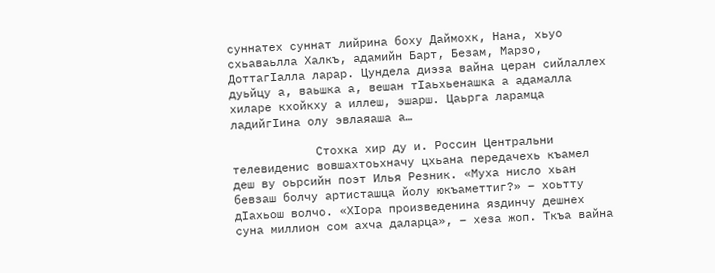суннатех суннат лийрина боху Даймохк, Нана, хьуо схьаваьлла Халкъ, адамийн Барт, Безам, Марзо, ДоттагIалла ларар. Цундела диэза вайна церан сийлаллех дуьйцу а, ваьшка а, вешан тIаьхьенашка а адамалла хиларе кхойкху а иллеш, эшарш. Цаьрга ларамца ладийгIина олу эвлаяаша а…

            Стохка хир ду и. Россин Центральни телевиденис вовшахтоьхначу цхьана передачехь къамел деш ву оьрсийн поэт Илья Резник. «Муха нисло хьан бевзаш болчу артисташца йолу юкъаметтиг?» – хоьтту дIахьош волчо. «ХIора произведенина яздинчу дешнех суна миллион сом ахча даларца», – хеза жоп. Ткъа вайна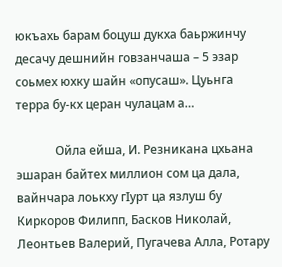юкъахь барам боцуш дукха баьржинчу десачу дешнийн говзанчаша – 5 эзар соьмех юхку шайн «опусаш». Цуьнга терра бу-кх церан чулацам а…

             Ойла ейша, И. Резникана цхьана эшаран байтех миллион сом ца дала, вайнчара лоькху гIурт ца язлуш бу Киркоров Филипп, Басков Николай, Леонтьев Валерий, Пугачева Алла, Ротару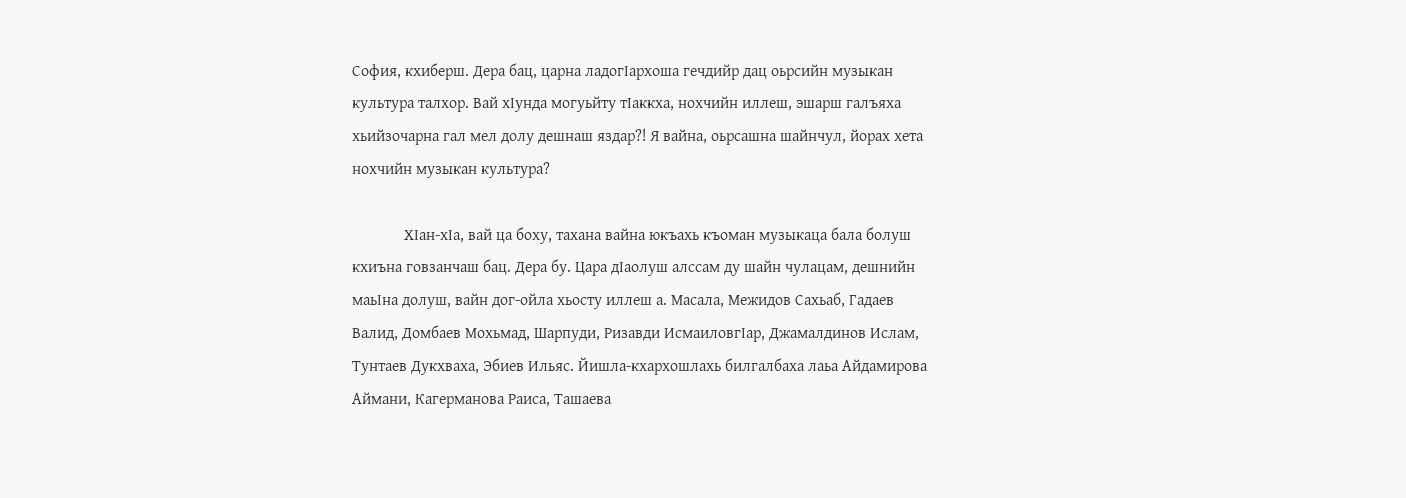София, кхиберш. Дера бац, царна ладогIархоша гечдийр дац оьрсийн музыкан культура талхор. Вай хIунда могуьйту тIаккха, нохчийн иллеш, эшарш галъяха хьийзочарна гал мел долу дешнаш яздар?! Я вайна, оьрсашна шайнчул, йорах хета нохчийн музыкан культура?

             ХIан-хIа, вай ца боху, тахана вайна юкъахь къоман музыкаца бала болуш кхиъна говзанчаш бац. Дера бу. Цара дIаолуш алссам ду шайн чулацам, дешнийн маьIна долуш, вайн дог-ойла хьосту иллеш а. Масала, Межидов Сахьаб, Гадаев Валид, Домбаев Мохьмад, Шарпуди, Ризавди ИсмаиловгIар, Джамалдинов Ислам, Тунтаев Дукхваха, Эбиев Ильяс. Йишла-кхархошлахь билгалбаха лаьа Айдамирова Аймани, Кагерманова Раиса, Ташаева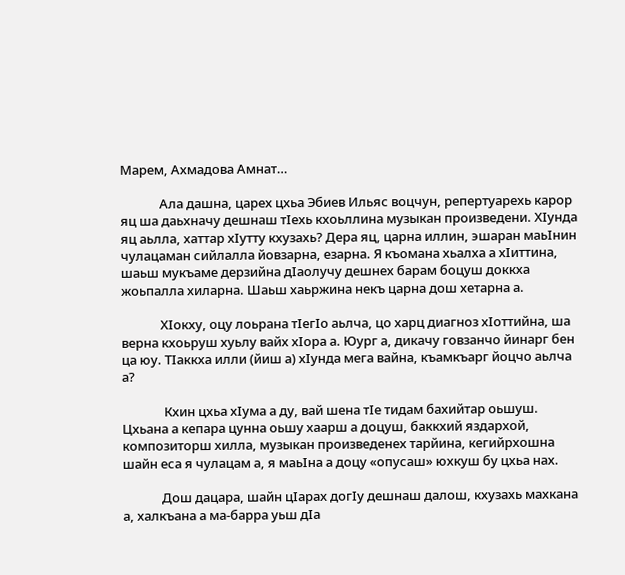Марем, Ахмадова Амнат…

             Ала дашна, царех цхьа Эбиев Ильяс воцчун, репертуарехь карор яц ша даьхначу дешнаш тIехь кхоьллина музыкан произведени. ХIунда яц аьлла, хаттар хIутту кхузахь? Дера яц, царна иллин, эшаран маьIнин чулацаман сийлалла йовзарна, езарна. Я къомана хьалха а хIиттина, шаьш мукъаме дерзийна дIаолучу дешнех барам боцуш доккха жоьпалла хиларна. Шаьш хаьржина некъ царна дош хетарна а.

             ХIокху, оцу лоьрана тIегIо аьлча, цо харц диагноз хIоттийна, ша верна кхоьруш хуьлу вайх хIора а. Юург а, дикачу говзанчо йинарг бен ца юу. ТIаккха илли (йиш а) хIунда мега вайна, къамкъарг йоцчо аьлча а?

              Кхин цхьа хIума а ду, вай шена тIе тидам бахийтар оьшуш. Цхьана а кепара цунна оьшу хаарш а доцуш, баккхий яздархой, композиторш хилла, музыкан произведенех тарйина, кегийрхошна шайн еса я чулацам а, я маьIна а доцу «опусаш» юхкуш бу цхьа нах.

             Дош дацара, шайн цIарах догIу дешнаш далош, кхузахь махкана а, халкъана а ма-барра уьш дIа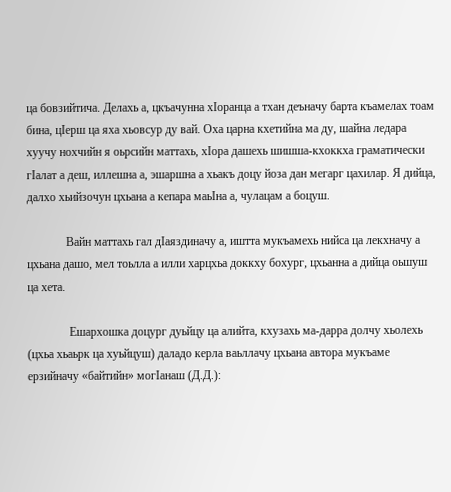ца бовзийтича. Делахь а, цкъачунна хIоранца а тхан деъначу барта къамелах тоам бина, цIерш ца яха хьовсур ду вай. Оха царна кхетийна ма ду, шайна ледара хуучу нохчийн я оьрсийн маттахь, хIора дашехь шишша-кхоккха граматически гIалат а деш, иллешна а, эшаршна а хьакъ доцу йоза дан мегарг цахилар. Я дийца, далхо хьийзочун цхьана а кепара маьIна а, чулацам а боцуш.

             Вайн маттахь гал дIаяздиначу а, иштта мукъамехь нийса ца лекхначу а цхьана дашо, мел тоьлла а илли харцхьа доккху бохург, цхьанна а дийца оьшуш ца хета.

              Ешархошка доцург дуьйцу ца алийта, кхузахь ма-дарра долчу хьолехь (цхьа хьаьрк ца хуьйцуш) даладо керла ваьллачу цхьана автора мукъаме ерзийначу «байтийн» могIанаш (Д.Д.):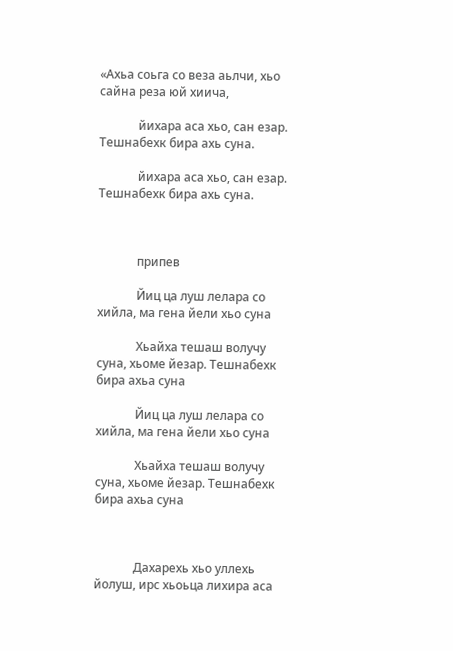«Ахьа соьга со веза аьлчи, хьо сайна реза юй хиича,

             йихара аса хьо, сан езар. Тешнабехк бира ахь суна.

             йихара аса хьо, сан езар. Тешнабехк бира ахь суна.



             припев

             Йиц ца луш лелара со хийла, ма гена йели хьо суна

             Хьайха тешаш волучу суна, хьоме йезар. Тешнабехк бира ахьа суна

             Йиц ца луш лелара со хийла, ма гена йели хьо суна

             Хьайха тешаш волучу суна, хьоме йезар. Тешнабехк бира ахьа суна



             Дахарехь хьо уллехь йолуш, ирс хьоьца лихира аса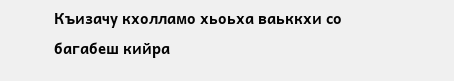Къизачу кхолламо хьоьха ваьккхи со багабеш кийра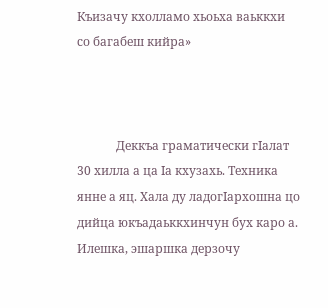Къизачу кхолламо хьоьха ваьккхи со багабеш кийра»



             Деккъа граматически гIалат 30 хилла а ца Iа кхузахь. Техника янне а яц. Хала ду ладогIархошна цо дийца юкъадаьккхинчун бух каро а. Илешка, эшаршка дерзочу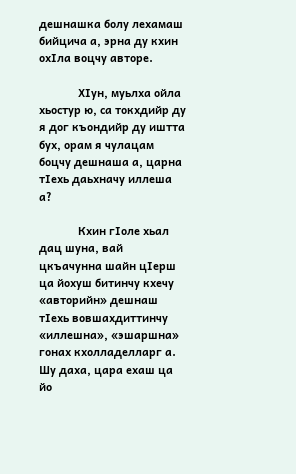дешнашка болу лехамаш бийцича а, эрна ду кхин охIла воцчу авторе.

             ХIун, муьлха ойла хьостур ю, са токхдийр ду я дог къондийр ду иштта бух, орам я чулацам боцчу дешнаша а, царна тIехь даьхначу иллеша а?

             Кхин гIоле хьал дац шуна, вай цкъачунна шайн цIерш ца йохуш битинчу кхечу «авторийн» дешнаш тIехь вовшахдиттинчу «иллешна», «эшаршна» гонах кхолладелларг а. Шу даха, цара ехаш ца йо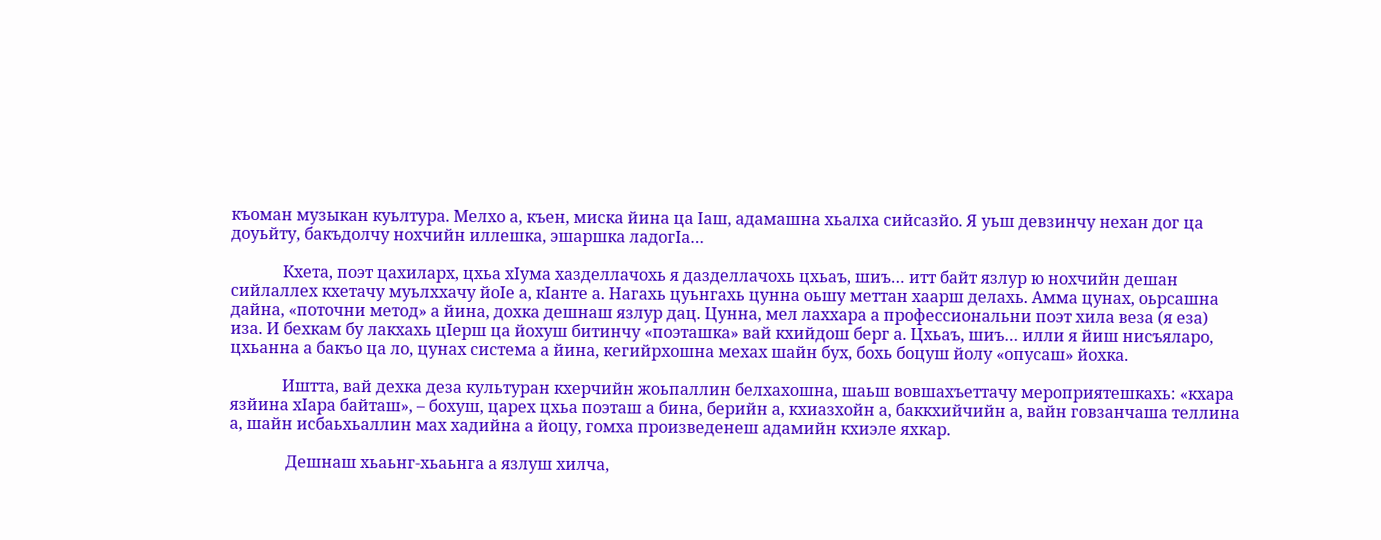къоман музыкан куьлтура. Мелхо а, къен, миска йина ца Iаш, адамашна хьалха сийсазйо. Я уьш девзинчу нехан дог ца доуьйту, бакъдолчу нохчийн иллешка, эшаршка ладогIа…

             Кхета, поэт цахиларх, цхьа хIума хазделлачохь я дазделлачохь цхьаъ, шиъ… итт байт язлур ю нохчийн дешан сийлаллех кхетачу муьлххачу йоIе а, кIанте а. Нагахь цуьнгахь цунна оьшу меттан хаарш делахь. Амма цунах, оьрсашна дайна, «поточни метод» а йина, дохка дешнаш язлур дац. Цунна, мел лаххара а профессиональни поэт хила веза (я еза) иза. И бехкам бу лакхахь цIерш ца йохуш битинчу «поэташка» вай кхийдош берг а. Цхьаъ, шиъ… илли я йиш нисъяларо, цхьанна а бакъо ца ло, цунах система а йина, кегийрхошна мехах шайн бух, бохь боцуш йолу «опусаш» йохка.

             Иштта, вай дехка деза культуран кхерчийн жоьпаллин белхахошна, шаьш вовшахъеттачу мероприятешкахь: «кхара язйина хIара байташ», – бохуш, царех цхьа поэташ а бина, берийн а, кхиазхойн а, баккхийчийн а, вайн говзанчаша теллина а, шайн исбаьхьаллин мах хадийна а йоцу, гомха произведенеш адамийн кхиэле яхкар.

              Дешнаш хьаьнг-хьаьнга а язлуш хилча,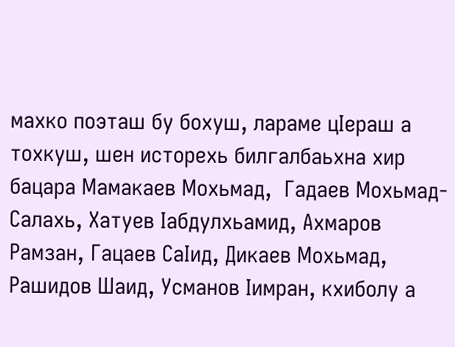махко поэташ бу бохуш, лараме цIераш а тохкуш, шен исторехь билгалбаьхна хир бацара Мамакаев Мохьмад,  Гадаев Мохьмад-Салахь, Хатуев Iабдулхьамид, Ахмаров Рамзан, Гацаев СаIид, Дикаев Мохьмад, Рашидов Шаид, Усманов Iимран, кхиболу а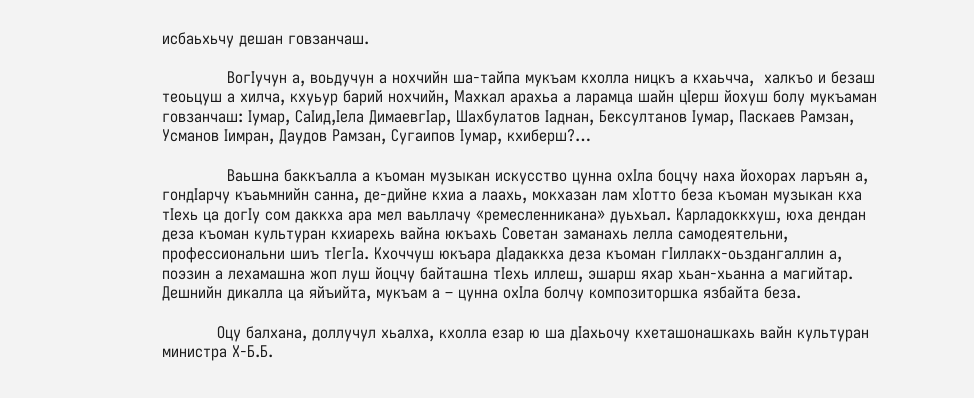исбаьхьчу дешан говзанчаш.

             ВогIучун а, воьдучун а нохчийн ша-тайпа мукъам кхолла ницкъ а кхаьчча,  халкъо и безаш теоьцуш а хилча, кхуьур барий нохчийн, Махкал арахьа а ларамца шайн цIерш йохуш болу мукъаман говзанчаш: Iумар, СаIид,Iела ДимаевгIар, Шахбулатов Iаднан, Бексултанов Iумар, Паскаев Рамзан, Усманов Iимран, Даудов Рамзан, Cугаипов Iумар, кхиберш?…

             Ваьшна баккъалла а къоман музыкан искусство цунна охIла боцчу наха йохорах ларъян а, гондIарчу къаьмнийн санна, де-дийне кхиа а лаахь, мокхазан лам хIотто беза къоман музыкан кха тIехь ца догIу сом даккха ара мел ваьллачу «ремесленникана» дуьхьал. Карладоккхуш, юха дендан деза къоман культуран кхиарехь вайна юкъахь Советан заманахь лелла самодеятельни, профессиональни шиъ тIегIа. Кхоччуш юкъара дIадаккха деза къоман гIиллакх-оьздангаллин а, поэзин а лехамашна жоп луш йоцчу байташна тIехь иллеш, эшарш яхар хьан-хьанна а магийтар. Дешнийн дикалла ца яйъийта, мукъам а – цунна охIла болчу композиторшка язбайта беза.

           Оцу балхана, доллучул хьалха, кхолла езар ю ша дIахьочу кхеташонашкахь вайн культуран министра Х-Б.Б.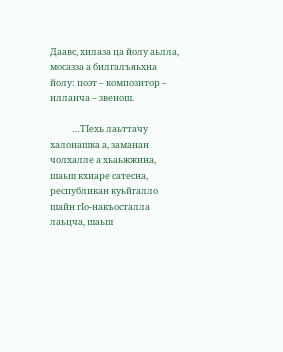Даавс, хилаза ца йолу аьлла, мосазза а билгалъяьхна йолу: поэт – композитор – илланча – звенош.

           …ТIехь лаьттачу халонашка а, заманан чолхалле а хьаьжжина, шаьш кхиаре сатесна, республикан куьйгалло шайн гIо-накъосталла лаьцча, шаьш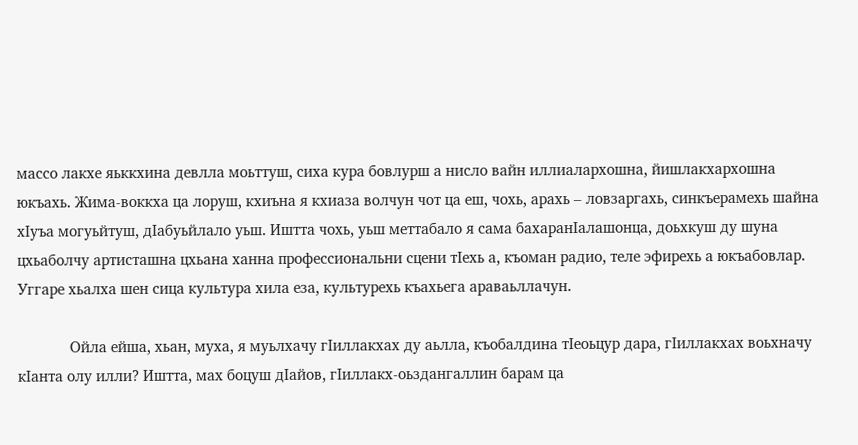массо лакхе яьккхина девлла моьттуш, сиха кура бовлурш а нисло вайн иллиалархошна, йишлакхархошна юкъахь. Жима-воккха ца лоруш, кхиъна я кхиаза волчун чот ца еш, чохь, арахь – ловзаргахь, синкъерамехь шайна хIуъа могуьйтуш, дIабуьйлало уьш. Иштта чохь, уьш меттабало я сама бахаранIалашонца, доьхкуш ду шуна цхьаболчу артисташна цхьана ханна профессиональни сцени тIехь а, къоман радио, теле эфирехь а юкъабовлар. Уггаре хьалха шен сица культура хила еза, культурехь къахьега араваьллачун.

             Ойла ейша, хьан, муха, я муьлхачу гIиллакхах ду аьлла, къобалдина тIеоьцур дара, гIиллакхах воьхначу кIанта олу илли? Иштта, мах боцуш дIайов, гIиллакх-оьздангаллин барам ца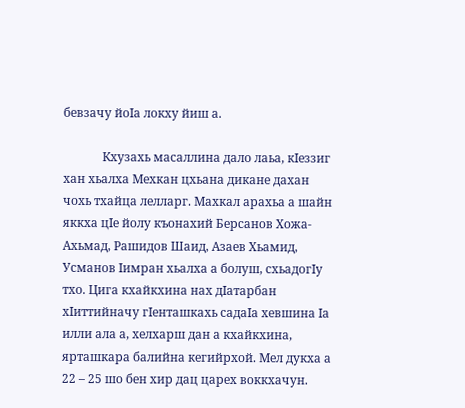бевзачу йоIа локху йиш а.

             Кхузахь масаллина дало лаьа, кIеззиг хан хьалха Мехкан цхьана дикане дахан чохь тхайца лелларг. Махкал арахьа а шайн яккха цIе йолу къонахий Берсанов Хожа-Ахьмад, Рашидов Шаид, Азаев Хьамид, Усманов Iимран хьалха а болуш, схьадогIу тхо. Цига кхайкхина нах дIатарбан хIиттийначу гIенташкахь садаIа хевшина Iа илли ала а, хелхарш дан а кхайкхина, ярташкара балийна кегийрхой. Мел дукха а 22 – 25 шо бен хир дац царех воккхачун.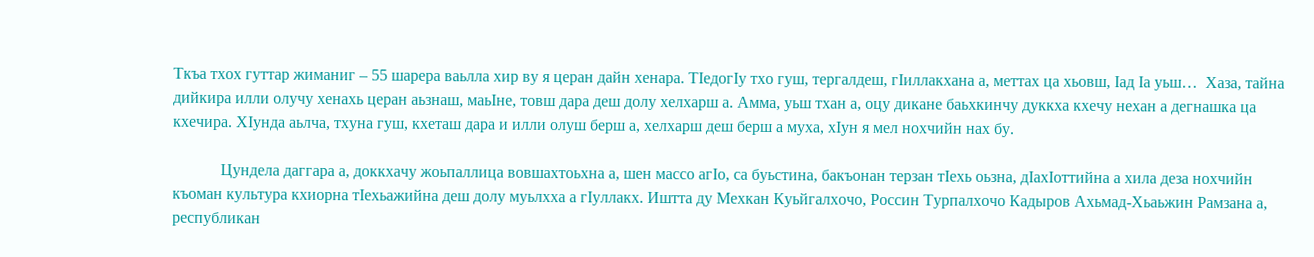Ткъа тхох гуттар жиманиг – 55 шарера ваьлла хир ву я церан дайн хенара. ТIедогIу тхо гуш, тергалдеш, гIиллакхана а, меттах ца хьовш, Iад Iа уьш…  Хаза, тайна дийкира илли олучу хенахь церан аьзнаш, маьIне, товш дара деш долу хелхарш а. Амма, уьш тхан а, оцу дикане баьхкинчу дуккха кхечу нехан а дегнашка ца кхечира. ХIунда аьлча, тхуна гуш, кхеташ дара и илли олуш берш а, хелхарш деш берш а муха, хIун я мел нохчийн нах бу.

            Цундела даггара а, доккхачу жоьпаллица вовшахтоьхна а, шен массо агIо, са буьстина, бакъонан терзан тIехь оьзна, дIахIоттийна а хила деза нохчийн къоман культура кхиорна тIехьажийна деш долу муьлхха а гIуллакх. Иштта ду Мехкан Куьйгалхочо, Россин Турпалхочо Кадыров Ахьмад-Хьаьжин Рамзана а, республикан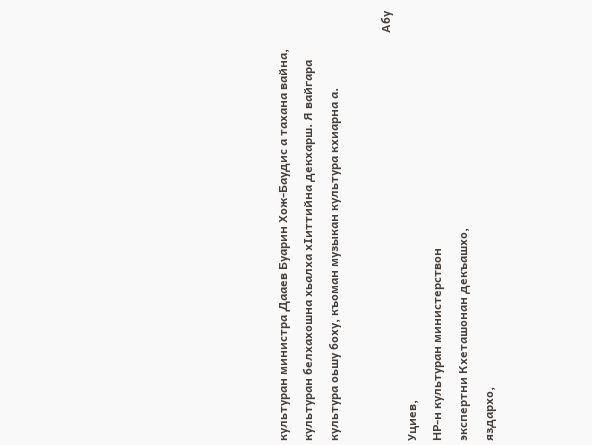культуран министра Дааев Буарин Хож-Баудис а тахана вайна, культуран белхахошна хьалха хIиттийна декхарш. Я вайгара культура оьшу боху, къоман музыкан культура кхиарна а.

                                                                                                                                        Абу Уциев,
НР-н культуран министерствон
экспертни Кхеташонан декъашхо,
яздархо,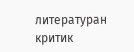литературан критик